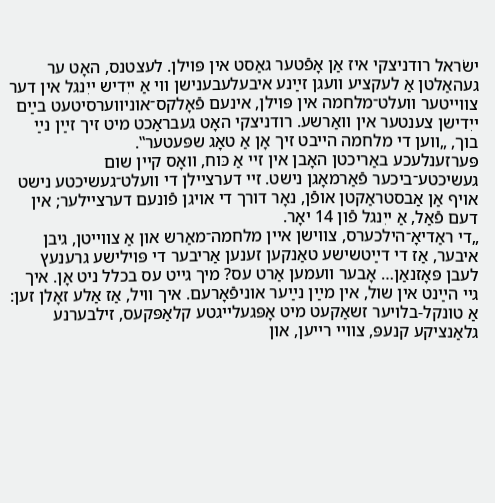ישׂראל רודניצקי איז אַן אָפֿטער גאַסט אין פּוילן. לעצטנס, האָט ער געהאַלטן אַ לעקציע וועגן זײַנע איבעלעבענישן ווי אַ ייִדיש ייִנגל אין דער צווייטער וועלט־מלחמה אין פּוילן, אינעם פֿאָלקס־אוניווערסיטעט בײַם ייִדישן צענטער אין וואַרשע. רודניצקי האָט געבראַכט מיט זיך זײַן נײַ בוך, „ווען די מלחמה הייבט זיך אָן אַ טאָג שפּעטער‟.
פּערזענלעכע באַריכטן האָבן אין זיי אַ כּוח, וואָס קיין שום געשיכטע־ביכער פֿאַרמאָגן נישט. זיי דערציילן די וועלט־געשיכטע נישט אויף אַן אַבסטראַקטן אופֿן, נאָר דורך די אויגן פֿונעם דערציילער; אין דעם פֿאַל, אַ ייִנגל פֿון 14 יאָר.
„די ראַדיאָ־הילכערס, צווישן איין מלחמה־מאַרש און אַ צווייטן, גיבן איבער, אַז די דײַטשישע טאַנקען זענען אַריבער די פּוילישע גרענעץ לעבן פּאָזנאַן… אָבער וועמען אַרט עס? מיך גייט עס בכלל ניט אָן. איך גיי הײַנט אין שול, אין מײַן נײַער אוניפֿאָרעם. איך וויל, אַז אַלע זאָלן זען: אַ טונקל-בלויער זשאַקעט מיט אָפּגעלייגטע קלאַפּקעס, זילבערנע גלאַנציקע קנעפּ, צוויי רײען, און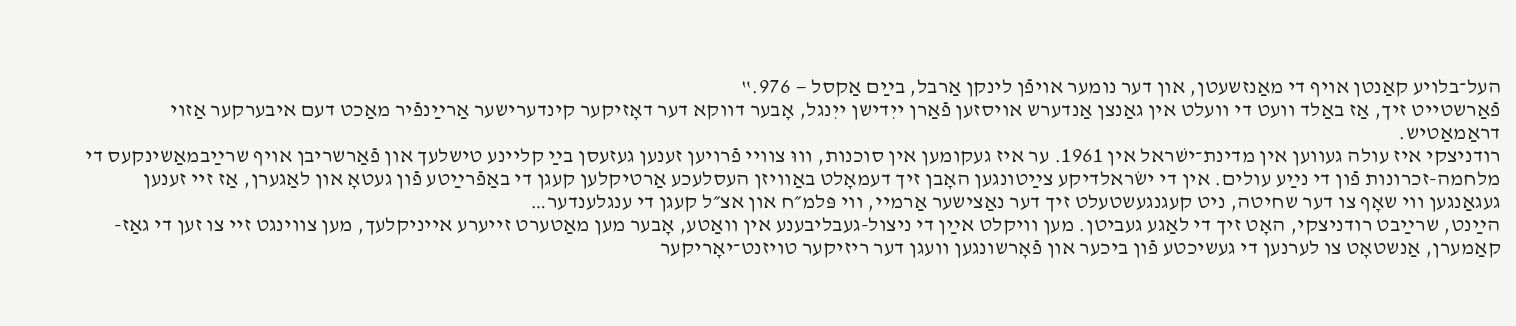העל־בלויע קאַנטן אויף די מאַנזשעטן, און דער נומער אויפֿן לינקן אַרבל, בײַם אַקסל — 976.‟
פֿאַרשטייט זיך, אַז באַלד וועט די וועלט אין גאַנצן אַנדערש אויסזען פֿאַרן ייִדישן ייִנגל, אָבער דווקא דער דאָזיקער קינדערישער אַרײַנפֿיר מאַכט דעם איבערקער אַזוי דראַמאַטיש.
רודניצקי איז עולה געווען אין מדינת־ישׁראל אין 1961. ער איז געקומען אין סוכנות, וווּ צוויי פֿרויען זענען געזעסן בײַ קליינע טישלעך און פֿאַרשריבן אויף שרײַבמאַשינקעס די מלחמה-זכרונות פֿון די נײַע עולים. אין די ישׂראלדיקע צײַטונגען האָבן זיך דעמאָלט באַוויזן העסלעכע אַרטיקלען קעגן די באַפֿרײַטע פֿון געטאָ און לאַגערן, אַז זיי זענען געגאַנגען ווי שאָף צו דער שחיטה, ניט קעגנגעשטעלט זיך דער נאַצישער אַרמיי, ווי פּלמ״ח און אצ״ל קעגן די ענגלענדער…
הײַנט, שרײַבט רודניצקי, האָט זיך די לאַגע געביטן. מען וויקלט אײַן די ניצול-געבליבענע אין וואַטע, אָבער מען מאַטערט זייערע אייניקלעך, מען צווינגט זיי צו זען די גאַז-קאַמערן, אַנשטאָט צו לערנען די געשיכטע פֿון ביכער און פֿאָרשונגען וועגן דער ריזיקער טויזנט־יאָריקער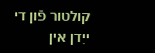קולטור פֿון די ייִדן אין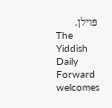פּוילן.
The Yiddish Daily Forward welcomes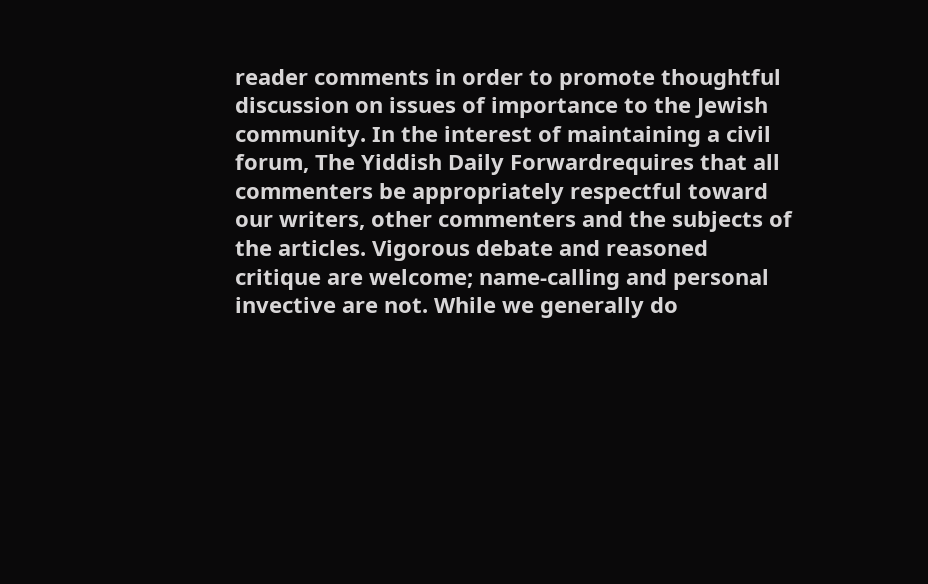reader comments in order to promote thoughtful discussion on issues of importance to the Jewish community. In the interest of maintaining a civil forum, The Yiddish Daily Forwardrequires that all commenters be appropriately respectful toward our writers, other commenters and the subjects of the articles. Vigorous debate and reasoned critique are welcome; name-calling and personal invective are not. While we generally do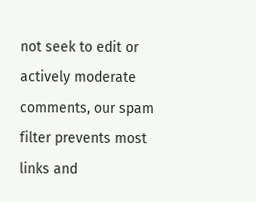not seek to edit or actively moderate comments, our spam filter prevents most links and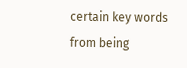certain key words from being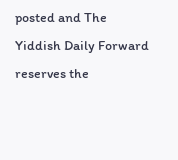posted and The Yiddish Daily Forward reserves the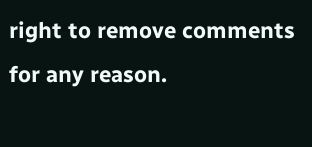right to remove comments for any reason.